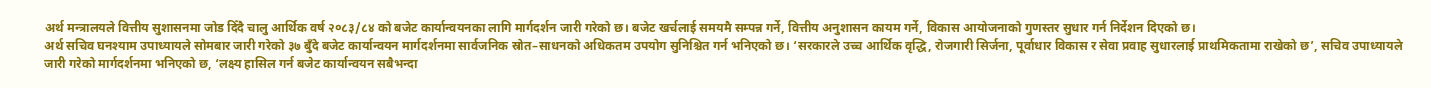अर्थ मन्त्रालयले वित्तीय सुशासनमा जोड दिँदै चालु आर्थिक वर्ष २०८३/८४ को बजेट कार्यान्वयनका लागि मार्गदर्शन जारी गरेको छ। बजेट खर्चलाई समयमै सम्पन्न गर्ने, वित्तीय अनुशासन कायम गर्ने, विकास आयोजनाको गुणस्तर सुधार गर्न निर्देशन दिएको छ।
अर्थ सचिव घनश्याम उपाध्यायले सोमबार जारी गरेको ३७ बुँदे बजेट कार्यान्वयन मार्गदर्शनमा सार्वजनिक स्रोत–साधनको अधिकतम उपयोग सुनिश्चित गर्न भनिएको छ। ‘सरकारले उच्च आर्थिक वृद्धि, रोजगारी सिर्जना, पूर्वाधार विकास र सेवा प्रवाह सुधारलाई प्राथमिकतामा राखेको छ’, सचिव उपाध्यायले जारी गरेको मार्गदर्शनमा भनिएको छ, ‘लक्ष्य हासिल गर्न बजेट कार्यान्वयन सबैभन्दा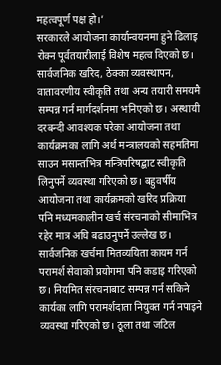महत्वपूर्ण पक्ष हो।’
सरकारले आयोजना कार्यान्वयनमा हुने ढिलाइ रोक्न पूर्वतयारीलाई विशेष महत्व दिएको छ। सार्वजनिक खरिद, ठेक्का व्यवस्थापन, वातावरणीय स्वीकृति तथा अन्य तयारी समयमै सम्पन्न गर्न मार्गदर्शनमा भनिएको छ। अस्थायी दरबन्दी आवश्यक परेका आयोजना तथा कार्यक्रमका लागि अर्थ मन्त्रालयको सहमतिमा साउन मसान्तभित्र मन्त्रिपरिषद्बाट स्वीकृति लिनुपर्ने व्यवस्था गरिएको छ। बहुवर्षीय आयोजना तथा कार्यक्रमको खरिद प्रक्रिया पनि मध्यमकालीन खर्च संरचनाको सीमाभित्र रहेर मात्र अघि बढाउनुपर्ने उल्लेख छ।
सार्वजनिक खर्चमा मितव्ययिता कायम गर्न परामर्श सेवाको प्रयोगमा पनि कडाइ गरिएको छ। नियमित संरचनाबाट सम्पन्न गर्न सकिने कार्यका लागि परामर्शदाता नियुक्त गर्न नपाइने व्यवस्था गरिएको छ। ठूला तथा जटिल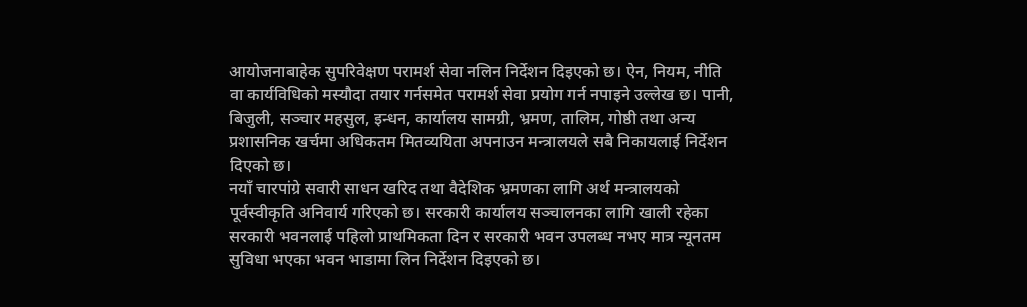आयोजनाबाहेक सुपरिवेक्षण परामर्श सेवा नलिन निर्देशन दिइएको छ। ऐन, नियम, नीति वा कार्यविधिको मस्यौदा तयार गर्नसमेत परामर्श सेवा प्रयोग गर्न नपाइने उल्लेख छ। पानी, बिजुली, सञ्चार महसुल, इन्धन, कार्यालय सामग्री, भ्रमण, तालिम, गोष्ठी तथा अन्य प्रशासनिक खर्चमा अधिकतम मितव्ययिता अपनाउन मन्त्रालयले सबै निकायलाई निर्देशन दिएको छ।
नयाँ चारपांग्रे सवारी साधन खरिद तथा वैदेशिक भ्रमणका लागि अर्थ मन्त्रालयको पूर्वस्वीकृति अनिवार्य गरिएको छ। सरकारी कार्यालय सञ्चालनका लागि खाली रहेका सरकारी भवनलाई पहिलो प्राथमिकता दिन र सरकारी भवन उपलब्ध नभए मात्र न्यूनतम सुविधा भएका भवन भाडामा लिन निर्देशन दिइएको छ।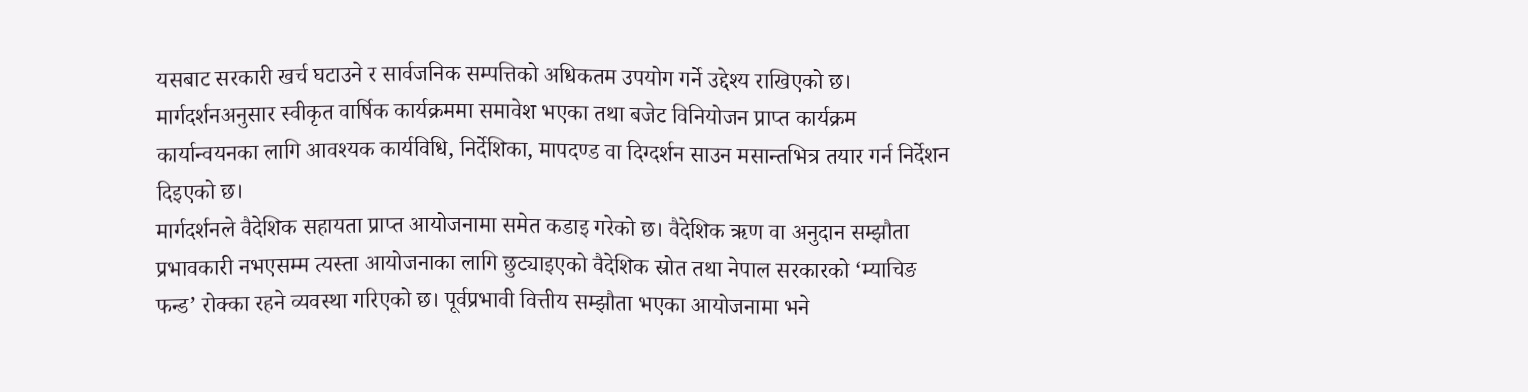यसबाट सरकारी खर्च घटाउने र सार्वजनिक सम्पत्तिको अधिकतम उपयोग गर्ने उद्देश्य राखिएको छ।
मार्गदर्शनअनुसार स्वीकृत वार्षिक कार्यक्रममा समावेश भएका तथा बजेट विनियोजन प्राप्त कार्यक्रम कार्यान्वयनका लागि आवश्यक कार्यविधि, निर्देशिका, मापदण्ड वा दिग्दर्शन साउन मसान्तभित्र तयार गर्न निर्देशन दिइएको छ।
मार्गदर्शनले वैदेशिक सहायता प्राप्त आयोजनामा समेत कडाइ गरेको छ। वैदेशिक ऋण वा अनुदान सम्झौता प्रभावकारी नभएसम्म त्यस्ता आयोजनाका लागि छुट्याइएको वैदेशिक स्रोत तथा नेपाल सरकारको ‘म्याचिङ फन्ड’ रोक्का रहने व्यवस्था गरिएको छ। पूर्वप्रभावी वित्तीय सम्झौता भएका आयोजनामा भने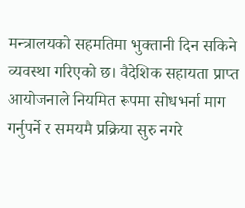मन्त्रालयको सहमतिमा भुक्तानी दिन सकिने व्यवस्था गरिएको छ। वैदेशिक सहायता प्राप्त आयोजनाले नियमित रूपमा सोधभर्ना माग गर्नुपर्ने र समयमै प्रक्रिया सुरु नगरे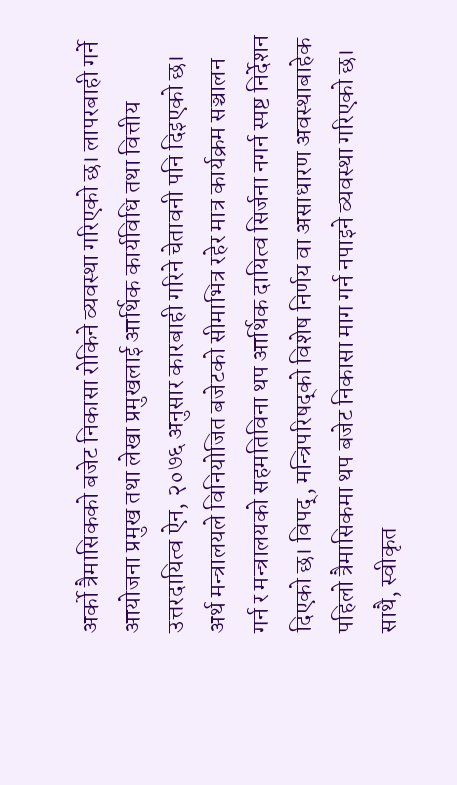अर्को त्रैमासिकको बजेट निकासा रोकिने व्यवस्था गरिएको छ। लापरबाही गर्ने आयोजना प्रमुख तथा लेखा प्रमुखलाई आर्थिक कार्यविधि तथा वित्तीय उत्तरदायित्व ऐन, २०७६ अनुसार कारबाही गरिने चेतावनी पनि दिइएको छ।
अर्थ मन्त्रालयले विनियोजित बजेटको सीमाभित्र रहेर मात्र कार्यक्रम सञ्चालन गर्न र मन्त्रालयको सहमतिविना थप आर्थिक दायित्व सिर्जना नगर्न स्पष्ट निर्देशन दिएको छ। विपद्, मन्त्रिपरिषद्को विशेष निर्णय वा असाधारण अवस्थाबाहेक पहिलो त्रैमासिकमा थप बजेट निकासा माग गर्न नपाइने व्यवस्था गरिएको छ। साथै, स्वीकृत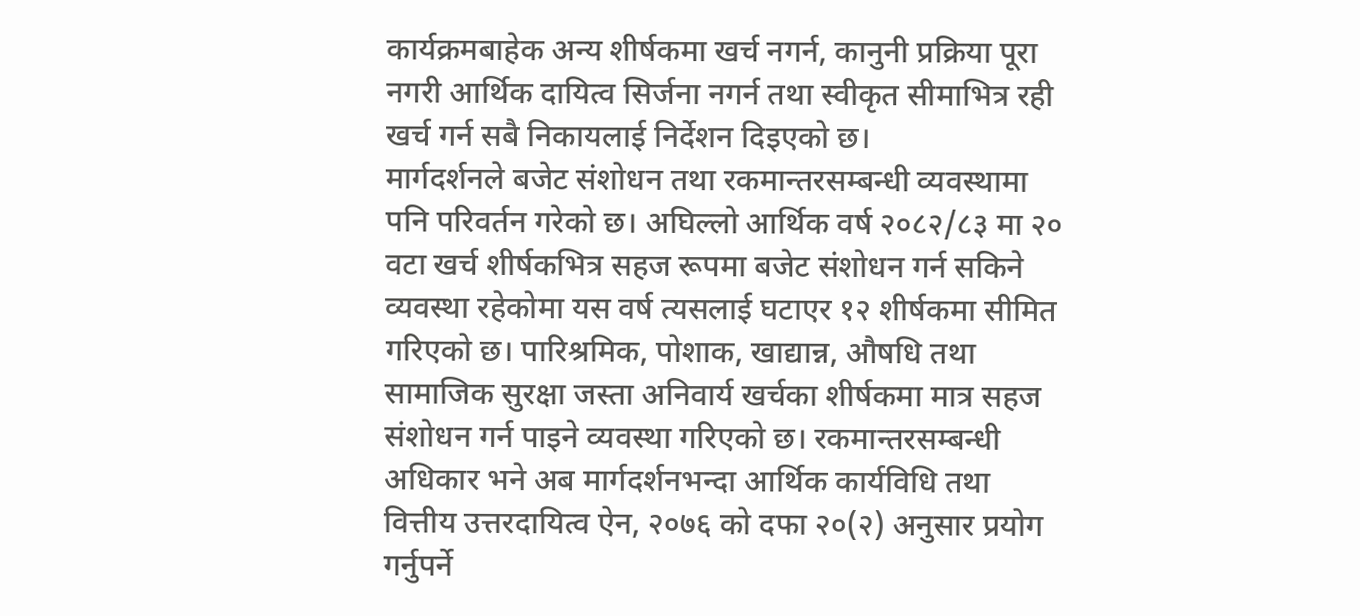कार्यक्रमबाहेक अन्य शीर्षकमा खर्च नगर्न, कानुनी प्रक्रिया पूरा नगरी आर्थिक दायित्व सिर्जना नगर्न तथा स्वीकृत सीमाभित्र रही खर्च गर्न सबै निकायलाई निर्देशन दिइएको छ।
मार्गदर्शनले बजेट संशोधन तथा रकमान्तरसम्बन्धी व्यवस्थामा पनि परिवर्तन गरेको छ। अघिल्लो आर्थिक वर्ष २०८२/८३ मा २० वटा खर्च शीर्षकभित्र सहज रूपमा बजेट संशोधन गर्न सकिने व्यवस्था रहेकोमा यस वर्ष त्यसलाई घटाएर १२ शीर्षकमा सीमित गरिएको छ। पारिश्रमिक, पोशाक, खाद्यान्न, औषधि तथा सामाजिक सुरक्षा जस्ता अनिवार्य खर्चका शीर्षकमा मात्र सहज संशोधन गर्न पाइने व्यवस्था गरिएको छ। रकमान्तरसम्बन्धी अधिकार भने अब मार्गदर्शनभन्दा आर्थिक कार्यविधि तथा वित्तीय उत्तरदायित्व ऐन, २०७६ को दफा २०(२) अनुसार प्रयोग गर्नुपर्ने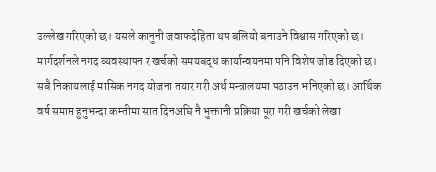उल्लेख गरिएको छ। यसले कानुनी जवाफदेहिता थप बलियो बनाउने विश्वास गरिएको छ।
मार्गदर्शनले नगद व्यवस्थापन र खर्चको समयबद्ध कार्यान्वयनमा पनि विशेष जोड दिएको छ। सबै निकायलाई मासिक नगद योजना तयार गरी अर्थ मन्त्रालयमा पठाउन भनिएको छ। आर्थिक वर्ष समाप्त हुनुभन्दा कम्तीमा सात दिनअघि नै भुक्तानी प्रक्रिया पूरा गरी खर्चको लेखा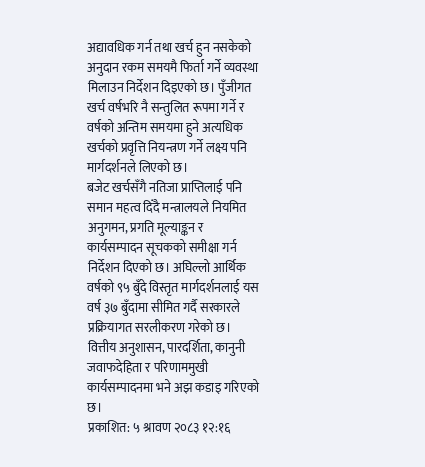अद्यावधिक गर्न तथा खर्च हुन नसकेको अनुदान रकम समयमै फिर्ता गर्ने व्यवस्था मिलाउन निर्देशन दिइएको छ। पुँजीगत खर्च वर्षभरि नै सन्तुलित रूपमा गर्ने र वर्षको अन्तिम समयमा हुने अत्यधिक खर्चको प्रवृत्ति नियन्त्रण गर्ने लक्ष्य पनि मार्गदर्शनले लिएको छ।
बजेट खर्चसँगै नतिजा प्राप्तिलाई पनि समान महत्व दिँदै मन्त्रालयले नियमित अनुगमन, प्रगति मूल्याङ्कन र कार्यसम्पादन सूचकको समीक्षा गर्न निर्देशन दिएको छ। अघिल्लो आर्थिक वर्षको ९५ बुँदे विस्तृत मार्गदर्शनलाई यस वर्ष ३७ बुँदामा सीमित गर्दै सरकारले प्रक्रियागत सरलीकरण गरेको छ। वित्तीय अनुशासन, पारदर्शिता, कानुनी जवाफदेहिता र परिणाममुखी कार्यसम्पादनमा भने अझ कडाइ गरिएको छ।
प्रकाशित: ५ श्रावण २०८३ १२:१६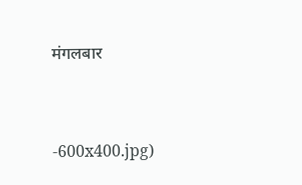मंगलबार


-600x400.jpg)